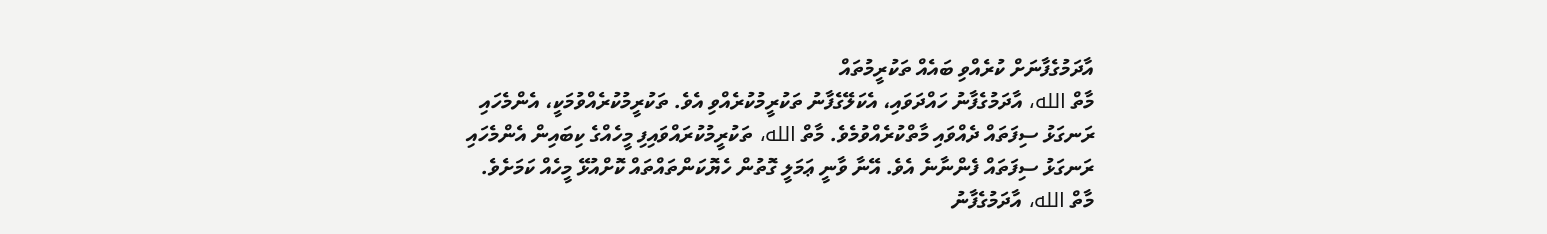އާދަމުގެފާނަށް ކުރެއްވި ބައެއް ތަކުރީމުތައް
މާތް الله، އާދަމުގެފާނު ހައްދަވައި، އެކަލޭގެފާނު ތަކުރީމުކުރެއްވި އެވެ. ތަކުރީމުކުރެއްވުމަކީ، އެންމެހައި ރަނގަޅު ސިފަތައް ދެއްވައި މާތްކުރެއްވުމެވެ. މާތް الله، ތަކުރީމުކުރައްވައިފި މީހެއްގެ ކިބައިން އެންމެހައި ރަނގަޅު ސިފަތައް ފެންނާނެ އެވެ. އޭނާ ވާނީ ޢަމަލީ ގޮތުން ހެޔޮކަންތައްތައް ކޮށްއުޅޭ މީހެއް ކަމަށެވެ.
މާތް الله، އާދަމުގެފާނު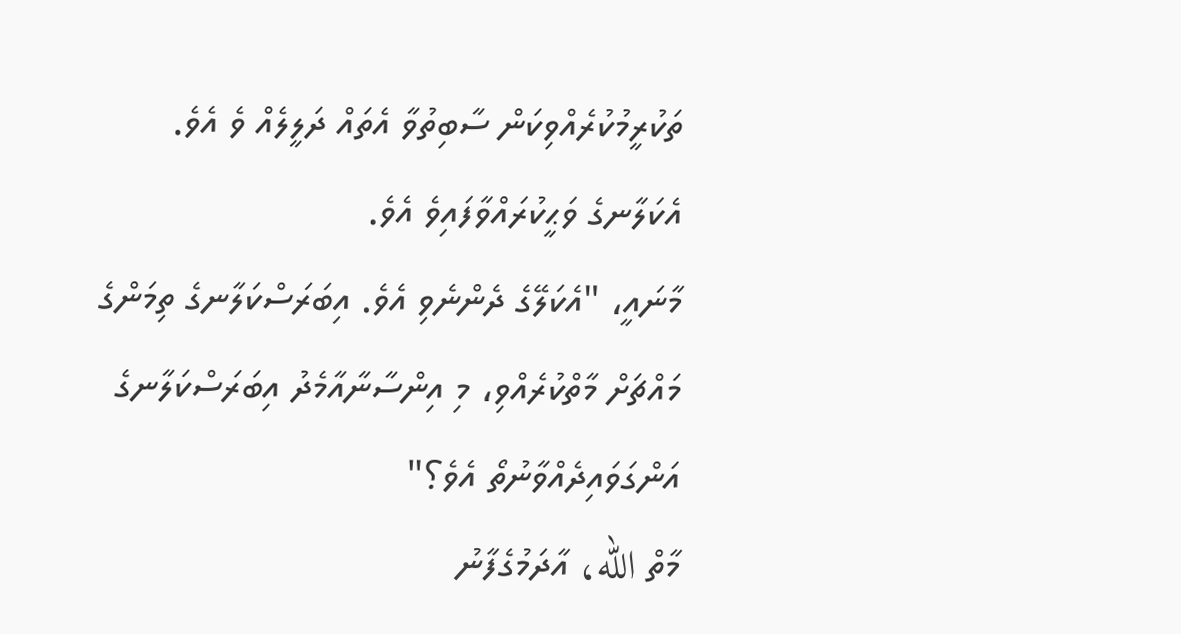ތަކުރީމުކުރެއްވިކަން ސާބިތުވާ އެތައް ދަލީލެއް ވެ އެވެ. އެކަލާނގެ ވަޙީކުރައްވާފައިވެ އެވެ.
މާނައީ، "އެކަލޭގެ ދެންނެވި އެވެ. އިބަރަސްކަލާނގެ ތިމަންގެ މައްޗަށް މާތްކުރެއްވި، މި އިންސާނާއާމެދު އިބަރަސްކަލާނގެ އަންގަވައިދެއްވާނުތޯ އެވެ؟"
މާތް الله، އާދަމުގެފާނު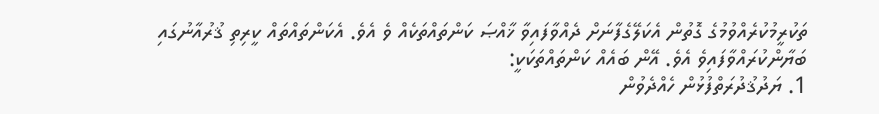ތަކުރީމުކުރެއްވުމުގެ ގޮތުން އެކަލޭގެފާނަށް ދެއްވާފައިވާ ޚާއްޞަ ކަންތައްތަކެއް ވެ އެވެ. އެކަންތައްތައް ކީރިތި ޤުރުއާނުގައި ބަޔާންކުރައްވާފައިވެ އެވެ. އޭން ބައެއް ކަންތައްތަކަކީ:
1. ޔަދުޤުދުރަތްފުޅުން ހެއްދެވުން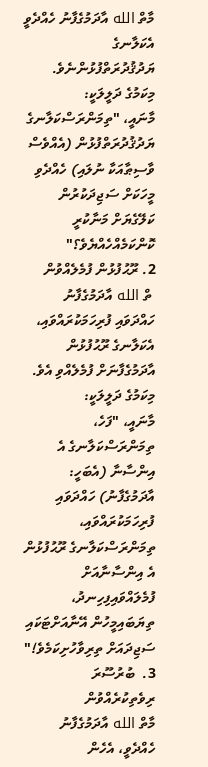މާތް الله އާދަމުގެފާނު ހެއްދެވީ އެކަލާނގެ ޔަދުޤުދުރަތްފުޅުންނެވެ. މިކަމުގެ ދަލީލަކީ:
މާނައީ، "ތިމަންރަސްކަލާނގެ ޔަދުޤުދުރަތްފުޅުން (އެއްވެސް ވާސިޠާއަކާ ނުލައި) ހެއްދެވި މީހަކަށް ސަޖިދަކުރުން ކަލޭގެޔަށް މަނާކުރީ ކޮންކަމެއްހެއްޔެވެ؟"
2. ރޫޙުފުޅުން ފުމެލެއްވުން
 ތް الله އާދަމުގެފާނު ހައްދަވައި ފުރިހަމަކުރައްވައި، އެކަލާނގެ ރޫޙުފުޅުން އާދަމުގެފާނަށް ފުމެލެއްވި އެވެ. މިކަމުގެ ދަލީލަކީ:
މާނައީ، "ފަހެ، ތިމަންރަސްކަލާނގެ އެ އިންސާނާ (އެބަހީ: އާދަމުގެފާނު) ހައްދަވައި ފުރިހަމަކުރައްވައި، ތިމަންރަސްކަލާނގެ ރޫޙުފުޅުން އެ އިންސާނާއަށް ފުމެލައްވައިފިހިނދު، ތިޔަބައިމީހުން އޭނާއަށްޓަކައި ސަޖިދައަށް ތިރިވާހުށިކަމެވެ!"
3.  ބުރުސޫރަ ރިވެތިކުރެއްވުން
މާތް الله އާދަމުގެފާނު ހެއްދެވީ، އެހެން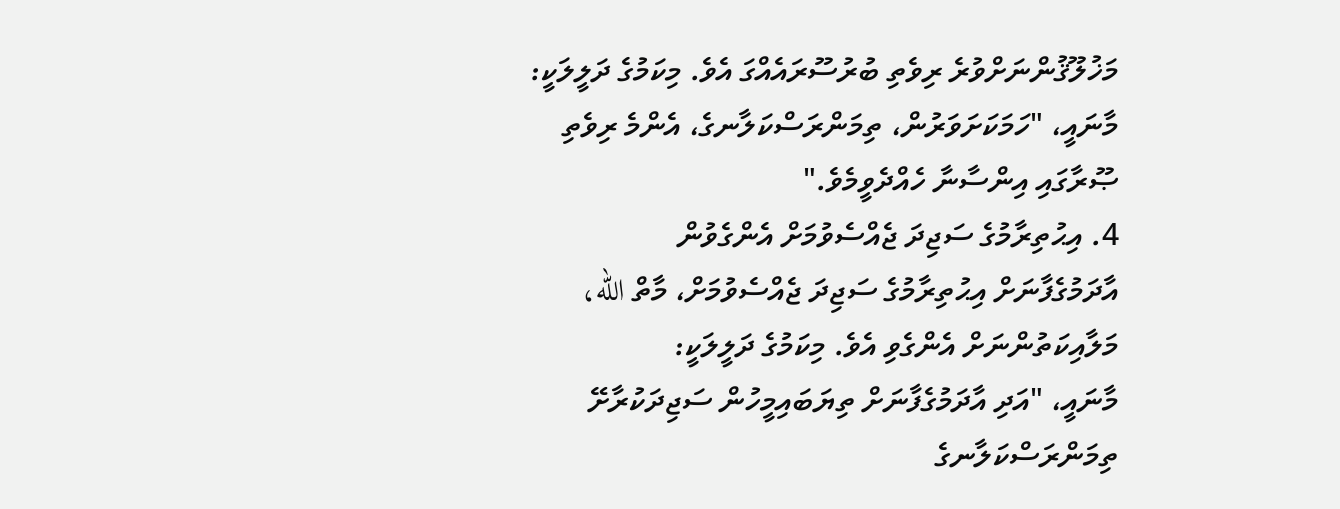މަޚުލޫޤުންނަށްވުރެ ރިވެތި ބުރުސޫރައެއްގަ އެވެ. މިކަމުގެ ދަލީލަކީ:
މާނައީ، "ހަމަކަށަވަރުން، ތިމަންރަސްކަލާނގެ، އެންމެ ރިވެތި ޞޫރާގައި އިންސާނާ ހެއްދެވީމެވެ."
4. އިޙުތިރާމުގެ ސަޖިދަ ޖެއްސެވުމަށް އެންގެވުން
އާދަމުގެފާނަށް އިޙުތިރާމުގެ ސަޖިދަ ޖެއްސެވުމަށް، މާތް الله، މަލާއިކަތުންނަށް އެންގެވި އެވެ. މިކަމުގެ ދަލީލަކީ:
މާނައީ، "އަދި އާދަމުގެފާނަށް ތިޔަބައިމީހުން ސަޖިދަކުރާށޭ ތިމަންރަސްކަލާނގެ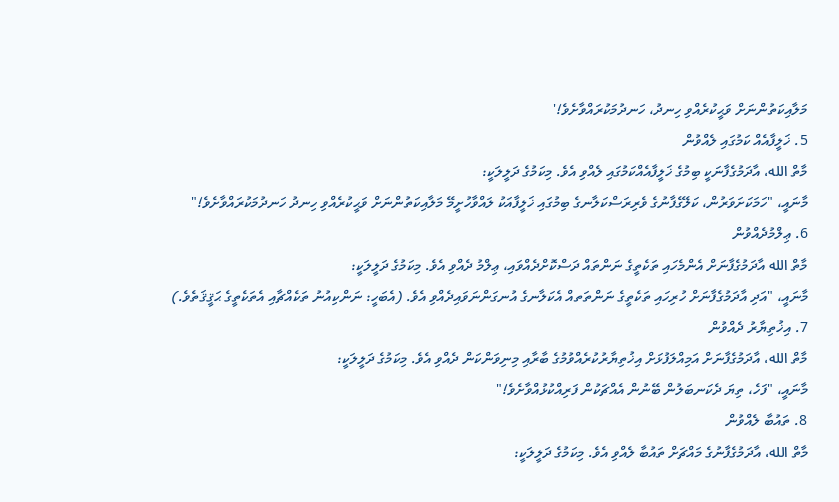މަލާއިކަތުންނަށް ވަޙީކުރެއްވި ހިނދު، ހަނދުމަކުރައްވާށެވެ!'
5. ޚަލީފާއެއް ކަމުގައި ލެއްވުން
މާތް الله، އާދަމުގެފާނަކީ ބިމުގެ ޚަލީފާއެއްކަމުގައި ލެއްވި އެވެ. މިކަމުގެ ދަލީލަކީ:
މާނައީ، "ހަމަކަށަވަރުން، ކަލޭގެފާނުގެ ވެރިރަސްކަލާނގެ ބިމުގައި ޚަލީފާއަކު ލައްވާހުށީމޭ މަލާއިކަތުންނަށް ވަޙީކުރެއްވި ހިނދު ހަނދުމަކުރައްވާށެވެ!"
6. ޢިލްމުދެއްވުން
މާތް الله އާދަމުގެފާނަށް އެންމެހައި ތަކެތީގެ ނަންތައް ދަސްކޮށްދެއްވައި، ޢިލްމު ދެއްވި އެވެ. މިކަމުގެ ދަލީލަކީ:
މާނައީ، "އަދި އާދަމުގެފާނަށް ހުރިހައި ތަކެތީގެ ނަންތަތއް އެކަލާނގެ އުނގަންނަވައިދެއްވި އެވެ. (އެބަހީ: ނަންކިއުނު ތަކެއްޗާއި އެތަކެތީގެ ޙަޤީޤަތެވެ.)
7. އިޚުތިޔާރު ދެއްވުން
މާތް الله، އާދަމުގެފާނަށް އަމިއްލަފުޅަށް އިޚުތިޔާރުކުރެއްވުމުގެ ބާރާއި މިނިވަންކަން ދެއްވި އެވެ. މިކަމުގެ ދަލީލަކީ:
މާނައީ، "ފަހެ، ތިޔަ ދެކަނބަލުން ބޭނުން އެއްޗަކުން ފަރިއްކުޅުއްވާށެވެ!"
8. ތައުބާ ލެއްވުން
މާތް الله، އާދަމުގެފާނުގެ މައްޗަށް ތައުބާ ލެއްވި އެވެ. މިކަމުގެ ދަލީލަކީ: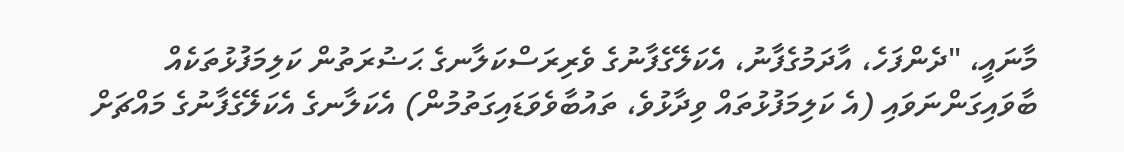މާނައީ، "ދެންފަހެ، އާދަމުގެފާނު، އެކަލޭގެފާނުގެ ވެރިރަސްކަލާނގެ ޙަޟުރަތުން ކަލިމަފުޅުތަކެއް ބާވައިގަންނަވައި (އެ ކަލިމަފުޅުތައް ވިދާޅުވެ، ތައުބާވެވަޑައިގަތުމުން) އެކަލާނގެ އެކަލޭގެފާނުގެ މައްޗަށް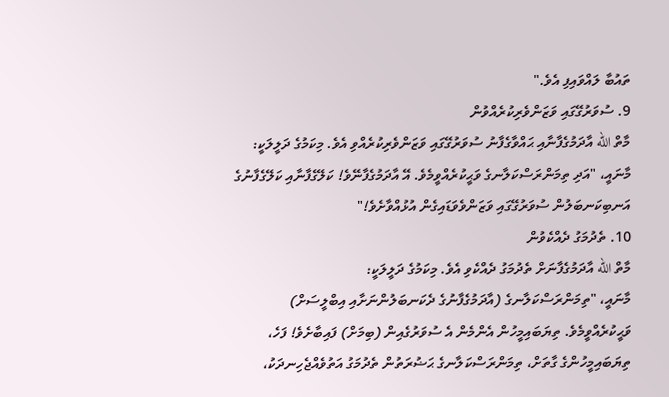ތައުބާ ލައްވައިފި އެވެ."
9. ސުވަރުގޭގައި ވަޒަންވެރިކުރެއްވުން
މާތް الله އާދަމުގެފާނާއި ޙައްވާގެފާނު ސުވަރުގޭގައި ވަޒަންވެރިކުރެއްވި އެވެ. މިކަމުގެ ދަލީލަކީ:
މާނައީ، "އަދި ތިމަންރަސްކަލާނގެ ވަޙީކުރެއްވީމެވެ. އޭ އާދަމުގެފާނޭވެ! ކަލޭގެފާނާއި ކަލޭގެފާނުގެ އަނބިކަނބަލުން ސުވަރުގޭގައި ވަޒަންވެވަޑައިގެން އުޅުއްވާށެވެ!"
10. ތެދުމަގު ދެއްކެވުން
މާތް الله އާދަމުގެފާނަށް ތެދުމަގު ދެއްކެވި އެވެ. މިކަމުގެ ދަލީލަކީ:
މާނައީ، "ތިމަންރަސްކަލާނގެ (އާދަމުގެފާނުގެ ދެކަނބަލުންނަށާއި އިބްލީސަށް) ވަޙީކުރެއްވީމެވެ. ތިޔަބައިމީހުން އެންމެން އެ ސުވަރުގެއިން (ބިމަށް) ފައިބާށެވެ! ފަހެ، ތިޔަބައިމީހުންގެ ގާތަށް، ތިމަންރަސްކަލާނގެ ޙަޟުރަތުން ތެދުމަގު އަތުވެއްޖެހިނދަކު،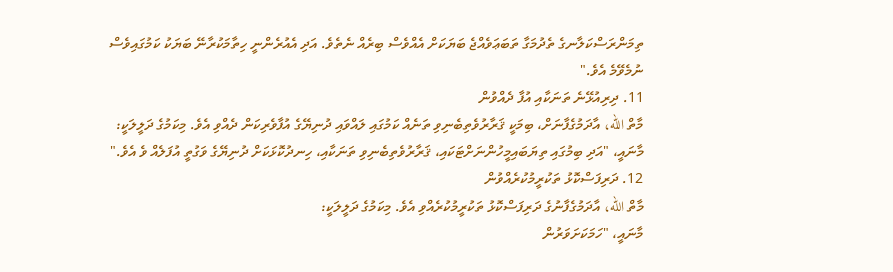ތިމަންރަސްކަލާނގެ ތެދުމަގާ ތަބަޢަވެއްޖެ ބަޔަކަށް އެއްވެސް ބިރެއް ނެތެވެ. އަދި އެއުރެންނީ ހިތާމަކުރާނޭ ބަޔަކު ކަމުގައިވެސް ނުމެވޭމެ އެވެ."
11. ދިރިއުޅޭނެ ތަނަކާއި އުފާ ދެއްވުން
މާތް الله، އާދަމުގެފާނަށް، ބިމަކީ ޤަރާރުވެތިބެނިވި ތަނެއް ކަމުގައި ލައްވައި ދުނިޔޭގެ އުފާވެރިކަން ދެއްވި އެވެ. މިކަމުގެ ދަލީލަކީ:
މާނައީ، "އަދި ބިމުގައި ތިޔަބައިމީހުންނަށްޓަކައި، ޤަރާރުވެތިބެނިވި ތަނަކާއި، ހިނދުކޮޅަކަށް ދުނިޔޭގެ ވަގުތީ އުފަލެއް ވެ އެވެ."
12. ދަރިފަސްކޮޅު ތަކުރީމުކުރެއްވުން
މާތް الله، އާދަމުގެފާނުގެ ދަރިފަސްކޮޅު ތަކުރީމުކުރެއްވި އެވެ. މިކަމުގެ ދަލީލަކީ:
މާނައީ، "ހަމަކަށަވަރުން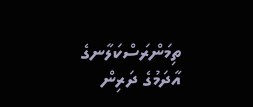ތިމަންރަސްކަލާނގެ އާދަމުގެ ދަރިން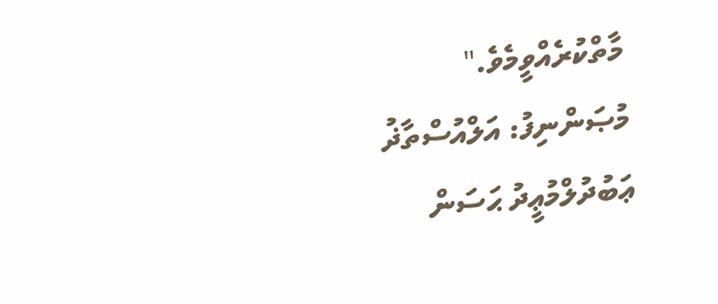މާތްކުރެއްވީމެވެ."
މުޞަންނިފު: އަލްއުސްތާޛު ޢަބުދުލްމުޢީދު ޙަސަން